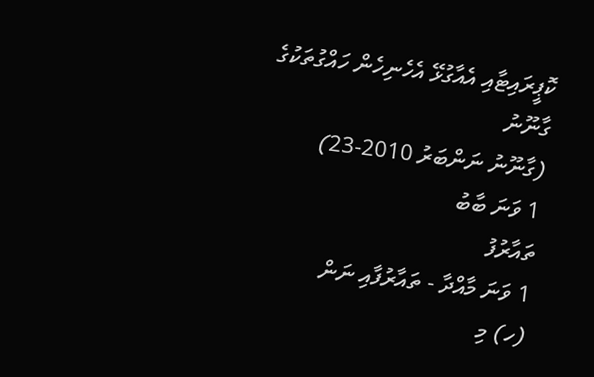ކޮޕީރައިޓާއި އެއާގުޅޭ އެހެނިހެން ހައްގުތަކުގެ ގާނޫނު
(ގާނޫނު ނަންބަރު 2010-23)
1 ވަނަ ބާބު
ތައާރުފު
1 ވަނަ މާއްދާ - ތައާރުފާއި ނަން
(ހ) މި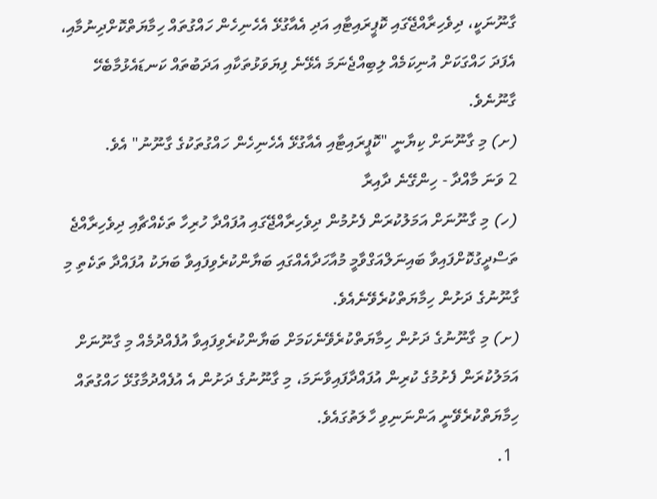ގާނޫނަކީ، ދިވެހިރާއްޖޭގައި ކޮޕީރައިޓާއި އަދި އެއާގުޅޭ އެހެނިހެން ހައްގުތައް ހިމާޔަތްކޮށްދިނުމާއި، އެފަދަ ހައްގަކަށް އުނިކަމެއް ލިބިއްޖެނަމަ އެޅޭނެ ފިޔަވަޅުތަކާއި އަދަބުތައް ކަނޑައެޅުމާބެހޭ ގާނޫނެވެ.
(ށ) މި ގާނޫނަށް ކިޔާނީ "ކޮޕީރައިޓާއި އެއާގުޅޭ އެހެނިހެން ހައްގުތަކުގެ ގާނޫނު" އެވެ.
2 ވަނަ މާއްދާ - ހިންގޭނެ ދާއިރާ
(ހ) މި ގާނޫނަށް އަމަލުކުރަން ފެށުމުން ދިވެހިރާއްޖޭގައި އުފައްދާ ހުރިހާ ތަކެއްޗާއި ދިވެހިރާއްޖެ ތަސްދީގުކޮށްފައިވާ ބައިނަލްއަގްވާމީ މުއާހަދާއެއްގައި ބަޔާންކުރެވިފައިވާ ބަޔަކު އުފައްދާ ތަކެތި މި ގާނޫނުގެ ދަށުން ހިމާޔަތްކުރެވޭނެއެވެ.
(ށ) މި ގާނޫނުގެ ދަށުން ހިމާޔަތްކުރެވޭނެކަމަށް ބަޔާންކުރެވިފައިވާ އުފެއްދުމެއް މި ގާނޫނަށް އަމަލުކުރަން ފެށުމުގެ ކުރިން އުފައްދާފައިވާނަމަ، މި ގާނޫނުގެ ދަށުން އެ އުފެއްދުމާގުޅޭ ހައްގުތައް ހިމާޔަތްކުރެވޭނީ އަންނަނިވި ހާލަތުގައެވެ.
  1.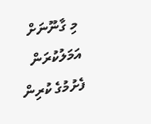މި ގާނޫނަށް އަމަލުކުރަން ފެށުމުގެ ކުރިން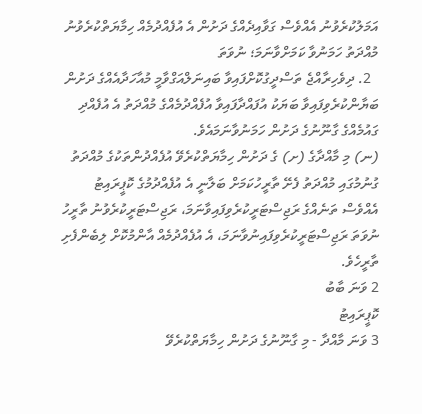އަމަލުކުރެވުނު އެއްވެސް ގަވާއިދެއްގެ ދަށުން އެ އުފެއްދުމެއް ހިމާޔަތްކުރެވުނު މުއްދަތު ހަމަނުވާ ކަމަށްވާނަމަ؛ ނުވަތަ
  2. ދިވެހިރާއްޖެ ތަސްދީގުކޮށްފައިވާ ބައިނަލްއަގްވާމީ މުއާހަދާއެއްގެ ދަށުން ބަޔާންކުރެވިފައިވާ ބަޔަކު އުފައްދާފައިވާ އުފެއްދުމެއްގެ މުއްދަތު އެ އުފެއްދި ގައުމެއްގެ ގާނޫނުގެ ދަށުން ހަމަނުވާނަމައެވެ.
(ނ) މި މާއްދާގެ (ށ) ގެ ދަށުން ހިމާޔަތްކުރެވޭ އުފެއްދުންތަކުގެ މުއްދަތު ގުނުމުގައި މުއްދަތު ފެށޭ ތާރީހުކަމަށް ބަލާނީ އެ އުފެއްދުމުގެ ކޮޕީރައިޓު އެއްވެސް ތަނެއްގެ ރަޖިސްޓަރީކުރެވިފައިވާނަމަ، ރަޖިސްޓަރީކުރެވުނު ތާރީހު ނުވަތަ ރަޖިސްޓަރީކުރެވިފައިނުވާނަމަ، އެ އުފެއްދުމެއް އާންމުކޮށް ލިބެންފެށި ތާރީހެވެ.
2 ވަނަ ބާބު
ކޮޕީރައިޓު
3 ވަނަ މާއްދާ - މި ގާނޫނުގެ ދަށުން ހިމާޔަތްކުރެވޭ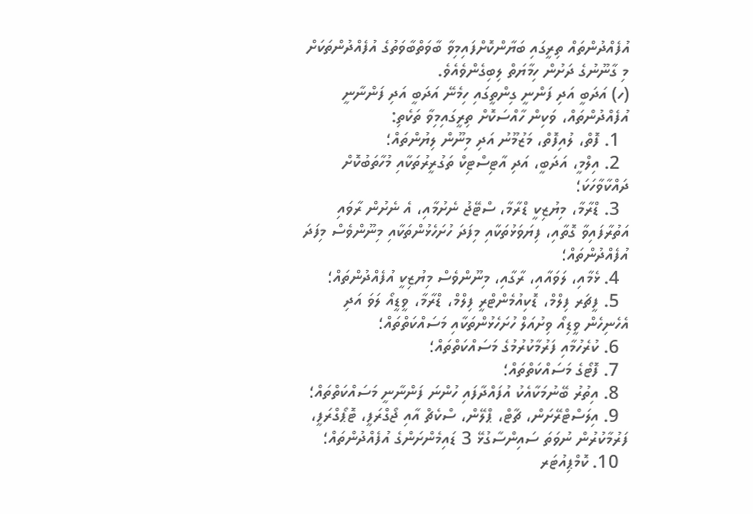އުފެއްދުންތައް ތިރީގައި ބަޔާންކޮށްފައިމިވާ ބާވަތްބާވަތުގެ އުފެއްދުންތަކަށް މި ގާނޫނުގެ ދަށުން ހިމާޔަތް ލިބިގެންވެއެވެ.
(ހ) އަދަބީ އަދި ފަންނީ ގިންތީގައި ހިމެނޭ އަދަބީ އަދި ފަންނާނީ އުފެއްދުންތައް، ވަކިން ހާއްސަކޮށް ތިރީގައިމިވާ ތަކެތި:
  1. ފޮތް، ލުއިފޮތް، މަޒުމޫނު އަދި މިނޫން ލިޔުންތައް؛
  2. އިލްމީ، އަދަބީ، އަދި އާޓިސްޓިކް ތަގުރީރުތަކާއި މުހާތަބުކޮށް ދައްކާވާހަކަ؛
  3. ޑްރާމާ، މިޔުޒިކީ ޑްރާމާ، ސްޓޭޖު ނެށުމާއި، އެ ނެށުން ރާވައި އަތުރާފައިވާ ގޮތާއި، ފިޔަވަޅުތަކާއި މިފަދަ ހުށަހެޅުންތަކާއި މިނޫންވެސް މިފަދަ އުފެއްދުންތައް؛
  4. ޅެމާއި، ލަވައާއި، ރާގާއި، މިނޫންވެސް މިޔުޒިކީ އުފެއްދުންތައް؛
  5. ފީޗަރ ފިލްމް، ޑޮކިއުމެންޓްރީ ފިލްމް، ޑްރާމާ، ވީޑީއޯ ލަވަ އަދި އެހެނިހެން ވީޑިއޯ ވިށުއަލް ހުށަހެޅުންތަކާއި މަސައްކަތްތައް؛
  6. ކުރެހުމާއި ފަރުމާކުރުމުގެ މަސައްކަތްތައް؛
  7. ފޮޓޯގެ މަސައްކަތްތައް؛
  8. އިތުރު ބޭނުމަކާއެކު އުފައްދާފައި ހުންނަ ފަންނާނީ މަސައްކަތްތައް؛
  9. އިލަސްޓްރޭށަން، ޗާޓް، ޕްލޭން، ސްކެޗް އާއި ޖޯގްރަފީ، ޓޮޕޯގްރަފީ، ފަރުމާކުރުން ނުވަތަ ސައިންސާގުޅޭ 3 ޑައިމެންށަންގެ އުފެއްދުންތައް؛
  10. ކޮމްޕިއުޓަރ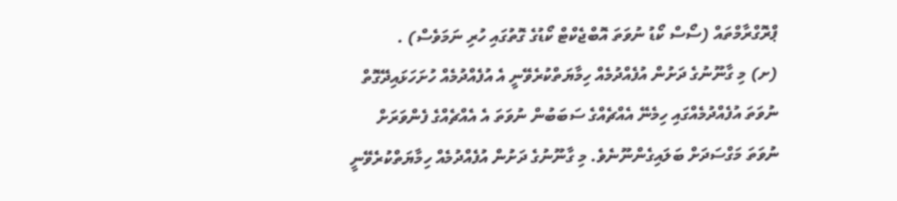ޕްރޮގްރާމްތައް (ސޯސް ކޯޑު ނުވަތަ އޮބްޖެކްޓް ކޯޑުގެ ގޮތުގައި ހުރި ނަމަވެސް) .
(ށ) މި ގާނޫނުގެ ދަށުން އުފެއްދުމެއް ހިމާޔަތްކުރެވޭނީ އެ އުފެއްދުމެއް ހުށަހަޅައިދޭގޮތް ނުވަތަ އުފެއްދުމެއްގައި ހިމެނޭ އެއްޗެއްގެ ސަބަބުން ނުވަތަ އެ އެއްޗެއްގެ ފެންވަރަށް ނުވަތަ މަގްސަދަށް ބަލައިގެންނޫނެވެ. މި ގާނޫނުގެ ދަށުން އުފެއްދުމެއް ހިމާޔަތްކުރެވޭނީ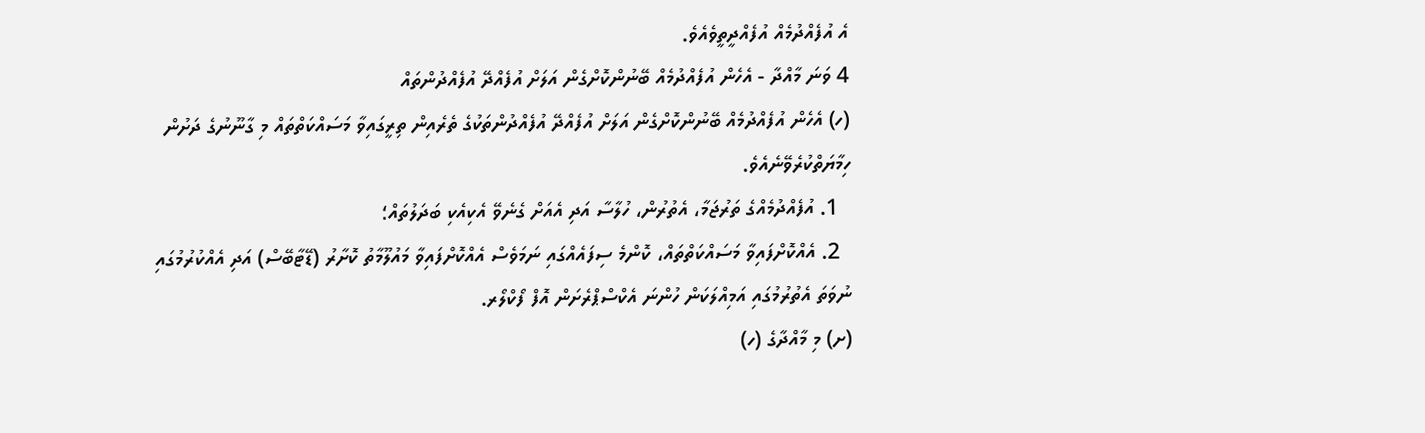އެ އުފެއްދުމެއް އުފެއްދީތީވެއެވެ.
4 ވަނަ މާއްދާ - އެހެން އުފެއްދުމެއް ބޭނުންކޮށްގެން އަލަށް އުފެއްދޭ އުފެއްދުންތައް
(ހ) އެހެން އުފެއްދުމެއް ބޭނުންކޮށްގެން އަލަށް އުފެއްދޭ އުފެއްދުންތަކުގެ ތެރެއިން ތިރީގައިވާ މަސައްކަތްތައް މި ގާނޫނުގެ ދަށުން ހިމާޔަތްކުރެވޭނެއެވެ.
  1. އުފެއްދުމެއްގެ ތަރުޖަމާ، އެތުރުން، ހުލާސާ އަދި އެއަށް ގެނެވޭ އެކިއެކި ބަދަލުތައް؛
  2. އެއްކޮށްފައިވާ މަސައްކަތްތައް، ކޮންމެ ސިފައެއްގައި ނަމަވެސް އެއްކޮށްފައިވާ މައުލޫމާތު ކޮށާރު (ޑޭޓާބޭސް) އަދި އެއްކުރުމުގައި ނުވަތަ އެތުރުމުގައި އަމިއްލަކަން ހުންނަ އެކްސްޕްރެށަން އޮފް ފޯކްލޯރ.
(ށ) މި މާއްދާގެ (ހ)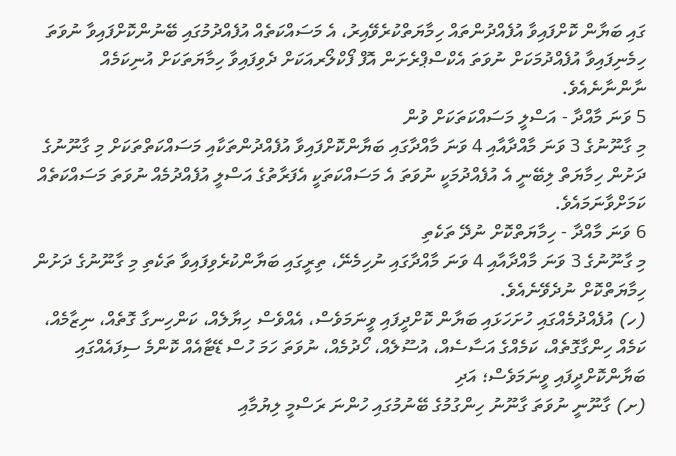ގައި ބަޔާން ކޮށްފައިވާ އުފެއްދުންތައް ހިމާޔަތްކުރެވޭއިރު، އެ މަސައްކަތެއް އުފެއްދުމުގައި ބޭނުންކޮށްފައިވާ ނުވަތަ ހިމެނިފައިވާ އުފެއްދުމަކަށް ނުވަތަ އެކްސްޕްރެށަން އޮފް ފޯކްލޯރއަކަށް ދެވިފައިވާ ހިމާޔަތަކަށް އުނިކަމެއް ނާންނާނެއެވެ.
5 ވަނަ މާއްދާ - އަސްލީ މަސައްކަތަކަށް ވުން
މި ގާނޫނުގެ 3 ވަނަ މާއްދާއާއި 4 ވަނަ މާއްދާގައި ބަޔާންކޮށްފައިވާ އުފެއްދުންތަކާއި މަސައްކަތްތަކަށް މި ގާނޫނުގެ ދަށުން ހިމާޔަތް ލިބޭނީ އެ އުފެއްދުމަކީ ނުވަތަ އެ މަސައްކަތަކީ އެފަރާތުގެ އަސްލީ އުފެއްދުމެއް ނުވަތަ މަސައްކަތެއް ކަމަށްވާނަމައެވެ.
6 ވަނަ މާއްދާ - ހިމާޔަތްކޮށް ނުދޭ ތަކެތި
މި ގާނޫނުގެ 3 ވަނަ މާއްދާއާއި 4 ވަނަ މާއްދާގައި ނުހިމެނޭ، ތިރީގައި ބަޔާންކުރެވިފައިވާ ތަކެތި މި ގާނޫނުގެ ދަށުން ހިމާޔަތްކޮށް ނުދެވޭނެއެވެ.
(ހ) އުފެއްދުމެއްގައި ހުށަހަޅައި ބަޔާން ކޮށްދީފައި ވީނަމަވެސް، އެއްވެސް ހިޔާލެއް، ކަންހިނގާ ގޮތެއް، ނިޒާމެއް، ކަމެއް ހިންގާގޮތެއް، ކަމެއްގެ އަސާސެއް، އުސޫލެއް، ހޯދުމެއް، ނުވަތަ ހަމަ ހުސް ޑޭޓާއެއް ކޮންމެ ސިފައެއްގައި ބަޔާންކޮށްދީފައި ވީނަމަވެސް؛ އަދި
(ށ) ގާނޫނީ ނުވަތަ ގާނޫނު ހިންގުމުގެ ބޭނުމުގައި ހުންނަ ރަސްމީ ލިޔުމާއި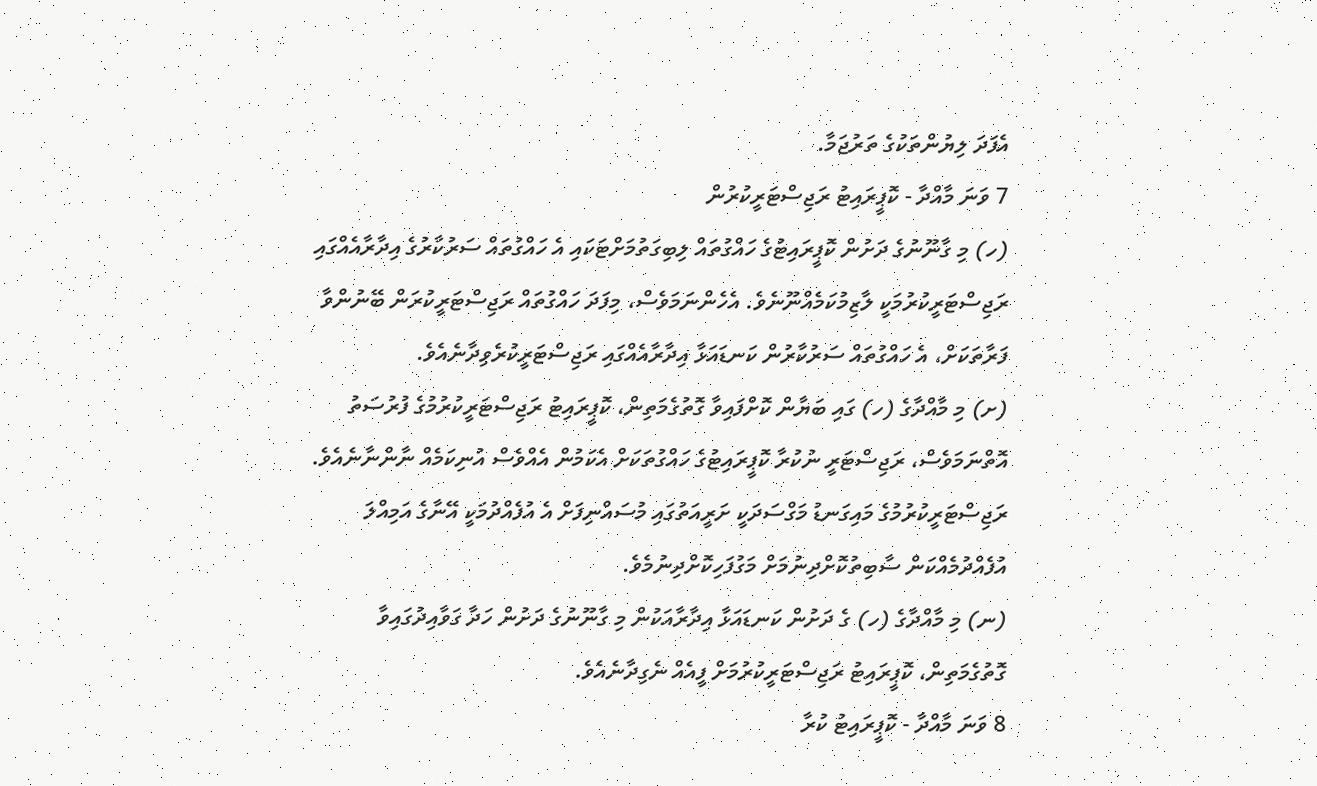އެފަދަ ލިޔުންތަކުގެ ތަރުޖަމާ.
7 ވަނަ މާއްދާ - ކޮޕީރައިޓު ރަޖިސްޓަރީކުރުން
(ހ) މި ގާނޫނުގެ ދަށުން ކޮޕީރައިޓުގެ ހައްގުތައް ލިބިގަތުމަށްޓަކައި އެ ހައްގުތައް ސަރުކާރުގެ އިދާރާއެއްގައި ރަޖިސްޓަރީކުރުމަކީ ލާޒިމުކަމެއްނޫނެވެ. އެހެންނަމަވެސް، މިފަދަ ހައްގުތައް ރަޖިސްޓަރީކުރަން ބޭނުންވާ ފަރާތަކަށް، އެ ހައްގުތައް ސަރުކާރުން ކަނޑައަޅާ އިދާރާއެއްގައި ރަޖިސްޓަރީކުރެވިދާނެއެވެ.
(ށ) މި މާއްދާގެ (ހ) ގައި ބަޔާން ކޮށްފައިވާ ގޮތުގެމަތިން، ކޮޕީރައިޓު ރަޖިސްޓަރީކުރުމުގެ ފުރުސަތު އޮތްނަމަވެސް، ރަޖިސްޓަރީ ނުކުރާ ކޮޕީރައިޓުގެ ހައްގުތަކަށް އެކަމުން އެއްވެސް އުނިކަމެއް ނާންނާނެއެވެ. ރަޖިސްޓަރީކުރުމުގެ މައިގަނޑު މަގްސަދަކީ ށަރީއަތުގައި މުސައްނިފަށް އެ އުފެއްދުމަކީ އޭނާގެ އަމިއްލަ އުފެއްދުމެއްކަން ސާބިތުކޮށްދިނުމަށް މަގުފަހިކޮށްދިނުމެވެ.
(ނ) މި މާއްދާގެ (ހ) ގެ ދަށުން ކަނޑައަޅާ އިދާރާއަކުން މި ގާނޫނުގެ ދަށުން ހަދާ ގަވާއިދުގައިވާ ގޮތުގެމަތިން، ކޮޕީރައިޓު ރަޖިސްޓަރީކުރުމަށް ފީއެއް ނެގިދާނެއެވެ.
8 ވަނަ މާއްދާ - ކޮޕީރައިޓު ކުރާ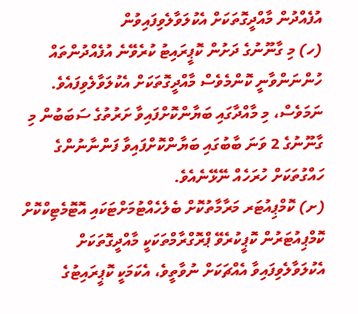އުފެއްދުން މާއްދީގޮތަކަށް އެކުލަވާލެވިފައިވުން
(ހ) މި ގާނޫނުގެ ދަށުން ކޮޕީރައިޓު ކުރެވޭނެ އުފެއްދުންތައް ހުންނަންވާނީ ކޮންމެވެސް މާއްދީގޮތަކަށް އެކުލަވާލެވިފައެވެ. ނަމަވެސް، މި މާއްދާގައި ބަޔާންކޮށްފައިވާ ށަރުތުގެ ސަބަބުން މި ގާނޫނުގެ 2 ވަނަ ބާބުގައި ބަޔާންކޮށްފައިވާ ފަންނާނުންގެ ހައްގުތަކަށް ހުރަހެއް ނޭޅޭނެއެވެ.
(ށ) ކޮމްޕިއުޓަރ މަރާމާތުކޮށް ބެލެހެއްޓުމަށްޓަކައި އޮޓޮމެޓިކްކޮށް ކޮމްޕިއުޓަރުން ކޮޕީކުރެވޭ ޕްރޮގްރާމްތަކަކީ މާއްދީގޮތަކަށް އެކުލަވާލެވިފައިވާ އެއްޗަކަށް ނުވާތީވެ، އެކަމަކީ ކޮޕީރައިޓުގެ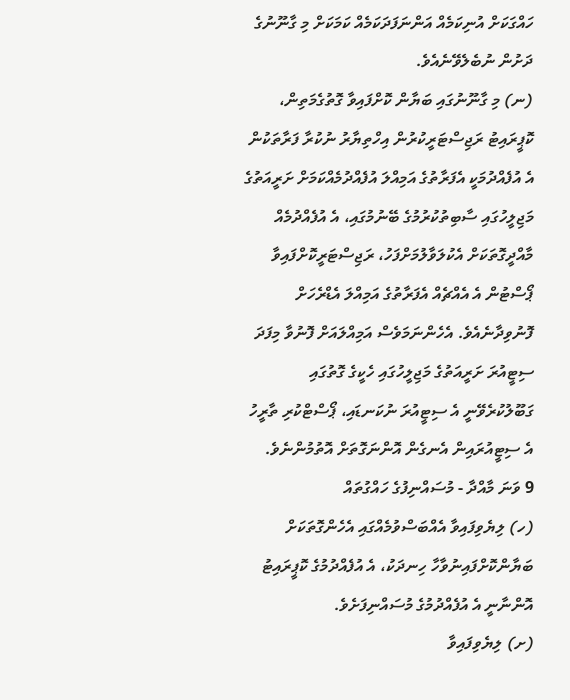ހައްގަކަށް އުނިކަމެއް އަންނަފަދަކަމެއް ކަމަކަށް މި ގާނޫނުގެ ދަށުން ނުބެލެވޭނެއެވެ.
(ނ) މި ގާނޫނުގައި ބަޔާން ކޮށްފައިވާ ގޮތުގެމަތިން، ކޮޕީރައިޓު ރަޖިސްޓަރީކުރުން އިހްތިޔާރު ނުކުރާ ފަރާތަކުން އެ އުފެއްދުމަކީ އެފަރާތުގެ އަމިއްލަ އުފެއްދުމެއްކަމަށް ށަރީއަތުގެ މަޖިލީހުގައި ސާބިތުކުރުމުގެ ބޭނުމުގައި، އެ އުފެއްދުމެއް މާއްދީގޮތަކަށް އެކުލަވާލުމަށްފަހު، ރަޖިސްޓަރީކޮށްފައިވާ ޕޯސްޓުން އެ އެއްޗެއް އެފަރާތުގެ އަމިއްލަ އެޑްރެހަށް ފޮނުވިދާނެއެވެ. އެހެންނަމަވެސް އަމިއްލައަށް ފޮނުވާ މިފަދަ ސިޓީއުރަ ށަރީއަތުގެ މަޖިލީހުގައި ހެކީގެ ގޮތުގައި ގަބޫލުކުރެވޭނީ އެ ސިޓީއުރަ ނުކަނޑައި، ޕޯސްޓްކުރި ތާރީހު އެ ސިޓީއުރައިން އެނގެން އޮންނަގޮތަށް އޮތުމުންނެވެ.
9 ވަނަ މާއްދާ - މުސައްނިފުގެ ހައްގުތައް
(ހ) ލިޔެވިފައިވާ އެއްބަސްވުމެއްގައި އެހެންގޮތަކަށް ބަޔާންކޮށްފައިނުވާހާ ހިނދަކު، އެ އުފެއްދުމުގެ ކޮޕީރައިޓު އޮންނާނީ އެ އުފެއްދުމުގެ މުސައްނިފަށެވެ.
(ށ) ލިޔެވިފައިވާ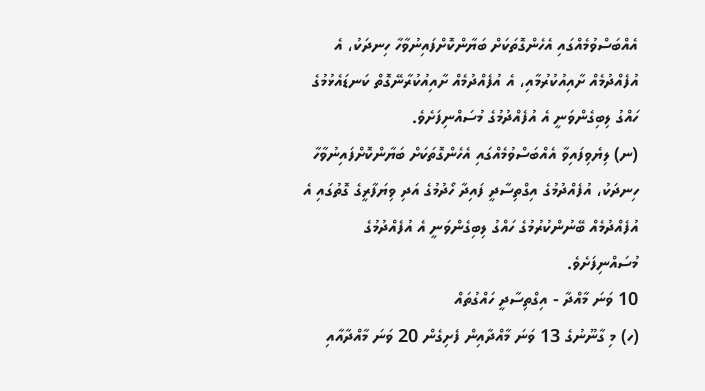އެއްބަސްވުމެއްގައި އެހެންގޮތަކަށް ބަޔާންކޮށްފައިނުވާހާ ހިނދަކު، އެ އުފެއްދުމެއް ށާއިއުކުރުމާއި، އެ އުފެއްދުމެއް ށާއިއުކުރާނޭގޮތް ކަނޑައެޅުމުގެ ހައްގު ލިބިގެންވަނީ އެ އުފެއްދުމުގެ މުސައްނިފަށެވެ.
(ނ) ލިޔެވިފައިވާ އެއްބަސްވުމެއްގައި އެހެންގޮތަކަށް ބަޔާންކޮށްފައިނުވާހާ ހިނދަކު، އުފެއްދުމުގެ އިގްތިސާދީ ފައިދާ ހޯދުމުގެ އަދި ވިޔަފާރީގެ ގޮތުގައި އެ އުފެއްދުމެއް ބޭނުންކުރުމުގެ ހައްގު ލިބިގެންވަނީ އެ އުފެއްދުމުގެ މުސައްނިފަށެވެ.
10 ވަނަ މާއްދާ - އިގްތިސާދީ ހައްގުތައް
(ހ) މި ގާނޫނުގެ 13 ވަނަ މާއްދާއިން ފެށިގެން 20 ވަނަ މާއްދާއާއި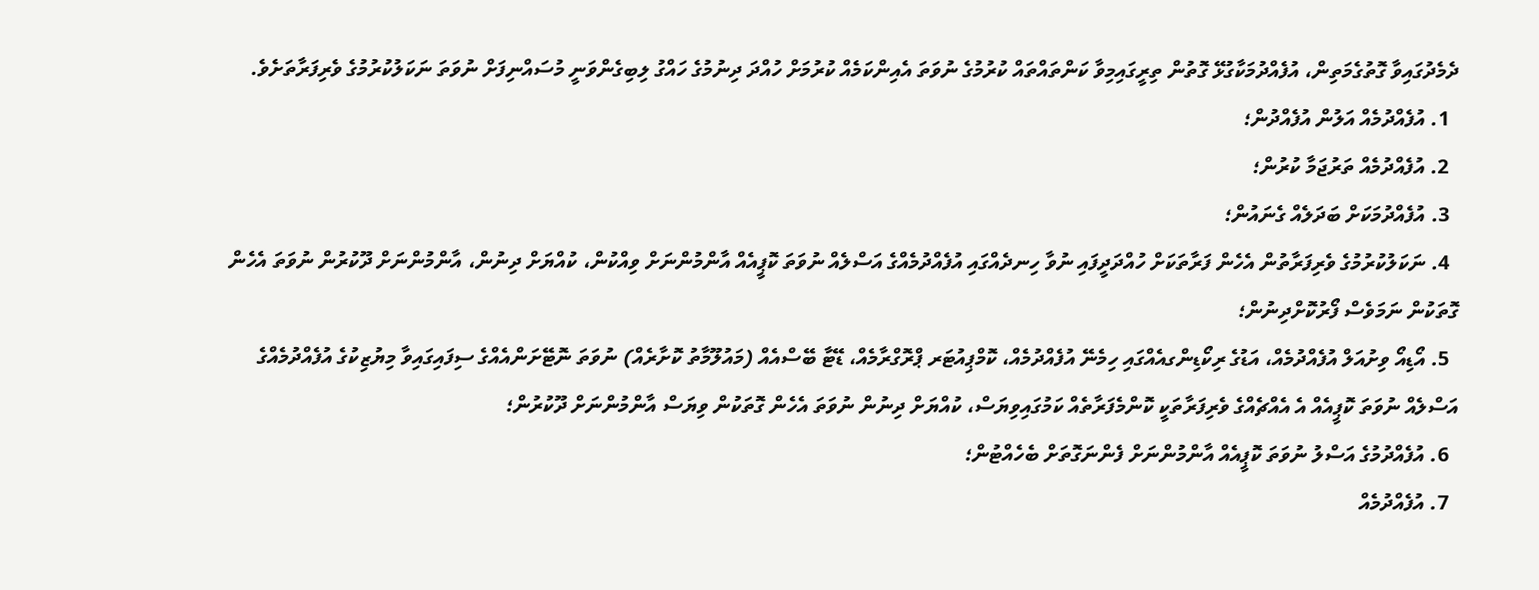ދެމެދުގައިވާ ގޮތުގެމަތިން، އުފެއްދުމަކާގުޅޭ ގޮތުން ތިރީގައިމިވާ ކަންތައްތައް ކުރުމުގެ ނުވަތަ އެއިންކަމެއް ކުރުމަށް ހުއްދަ ދިނުމުގެ ހައްގު ލިބިގެންވަނީ މުސައްނިފަށް ނުވަތަ ނަކަލުކުރުމުގެ ވެރިފަރާތަށެވެ.
  1. އުފެއްދުމެއް އަލުން އުފެއްދުން؛
  2. އުފެއްދުމެއް ތަރުޖަމާ ކުރުން؛
  3. އުފެއްދުމަކަށް ބަދަލެއް ގެނައުން؛
  4. ނަކަލުކުރުމުގެ ވެރިފަރާތުން އެހެން ފަރާތަކަށް ހުއްދަދީފައި ނުވާ ހިނދެއްގައި އުފެއްދުމެއްގެ އަސްލެއް ނުވަތަ ކޮޕީއެއް އާންމުންނަށް ވިއްކުން، ކުއްޔަށް ދިނުން، އާންމުންނަށް ދޫކުރުން ނުވަތަ އެހެން ގޮތަކުން ނަމަވެސް ފޯރުކޮށްދިނުން؛
  5. އޯޑިއޯ ވިށުއަލް އުފެއްދުމެއް، އަޑުގެ ރިކޯޑިންގއެއްގައި ހިމެނޭ އުފެއްދުމެއް، ކޮމްޕިއުޓަރ ޕްރޮގްރާމެއް، ޑޭޓާ ބޭސްއެއް (މައުލޫމާތު ކޮށާރެއް) ނުވަތަ ނޮޓޭށަންއެއްގެ ސިފައިގައިވާ މިޔުޒިކުގެ އުފެއްދުމެއްގެ އަސްލެއް ނުވަތަ ކޮޕީއެއް އެ އެއްޗެއްގެ ވެރިފަރާތަކީ ކޮންމެފަރާތެއް ކަމުގައިވިޔަސް، ކުއްޔަށް ދިނުން ނުވަތަ އެހެން ގޮތަކުން ވިޔަސް އާންމުންނަށް ދޫކުރުން؛
  6. އުފެއްދުމުގެ އަސްލު ނުވަތަ ކޮޕީއެއް އާންމުންނަށް ފެންނަގޮތަށް ބެހެއްޓުން؛
  7. އުފެއްދުމެއް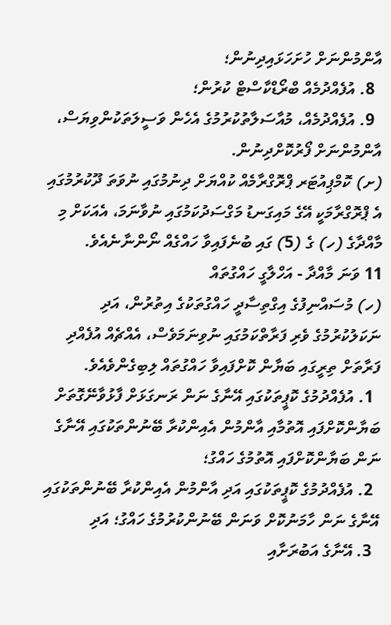އާންމުންނަށް ހުށަހަޅައިދިނުން؛
  8. އުފެއްދުމެއް ބްރޯޑްކާސްޓް ކުރުން؛
  9. އުފެއްދުމެއް، މުއާސަލާތުކުރުމުގެ އެހެން ވަސީލަތަކުންވިޔަސް، އާންމުންނަށް ފޯރުކޮށްދިނުން.
(ށ) ކޮމްޕިއުޓަރ ޕްރޮގްރާމެއް ކުއްޔަށް ދިނުމުގައި ނުވަތަ ދޫކުރުމުގައި އެ ޕްރޮގްރާމަކީ އޭގެ މައިގަނޑު މަގްސަދުކަމުގައި ނުވާނަމަ، އެއަކަށް މި މާއްދާގެ (ހ) ގެ (5) ގައި ބުނެފައިވާ ހައްގެއް ނޯންނާނެއެވެ.
11 ވަނަ މާއްދާ - އަހްލާގީ ހައްގުތައް
(ހ) މުސައްނިފުގެ އިގްތިސާދީ ހައްގުތަކުގެ އިތުރުން، އަދި ނަކަލުކުރުމުގެ ވެރި ފަރާތްކަމުގައި ނުވިނަމަވެސް، އެއްޗެއް އުފެއްދި ފަރާތަށް ތިރީގައި ބަޔާން ކޮށްފައިވާ ހައްގުތައް ލިބިގެންވެއެވެ.
  1. އުފެއްދުމުގެ ކޮޕީތަކުގައި އޭނާގެ ނަން ރަނގަޅަށް ފާޅުވާނޭގޮތަށް ބަޔާންކޮށްފައި އޮތުމާއި އާންމުން އެއިންކުރާ ބޭނުންތަކުގައި އޭނާގެ ނަން ބަޔާންކޮށްފައި އޮތުމުގެ ހައްގު؛
  2. އުފެއްދުމުގެ ކޮޕީތަކުގައި އަދި އާންމުން އެއިންކުރާ ބޭނުންތަކުގައި އޭނާގެ ނަން ހާމަނުކޮށް ވަނަން ބޭނުންކުރުމުގެ ހައްގު؛ އަދި
  3. އޭނާގެ އަބުރަށާއި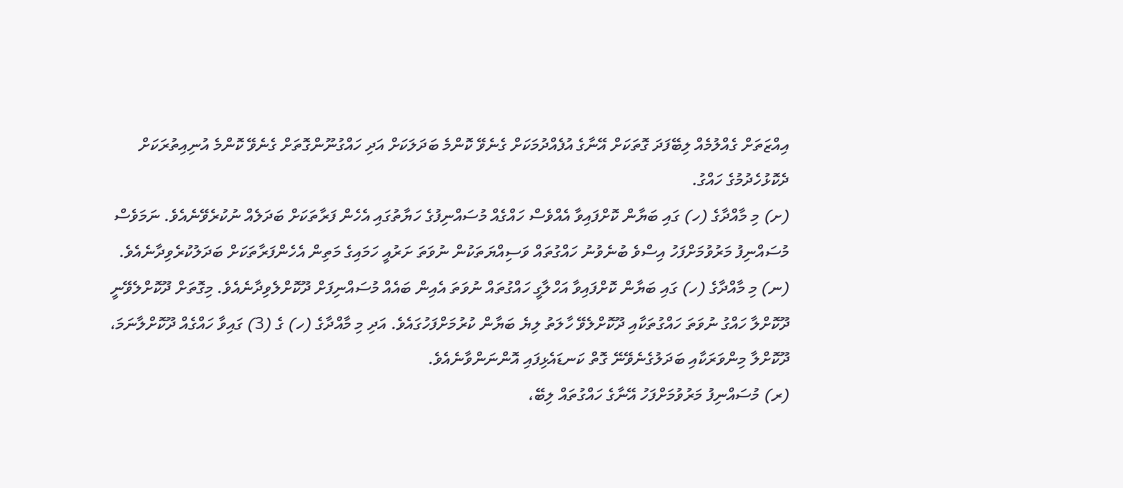އިއްޒަތަށް ގެއްލުމެއް ލިބޭފަދަ ގޮތަކަށް އޭނާގެ އުފެއްދުމަކަށް ގެނެވޭ ކޮންމެ ބަދަލަކަށް އަދި ހައްގުނޫންގޮތަށް ގެނެވޭ ކޮންމެ އުނިއިތުރަކަށް ދެކޮޅުހެދުމުގެ ހައްގު.
(ށ) މި މާއްދާގެ (ހ) ގައި ބަޔާން ކޮށްފައިވާ އެއްވެސް ހައްގެއް މުސައްނިފުގެ ހަޔާތުގައި އެހެން ފަރާތަކަށް ބަދަލެއް ނުކުރެވޭނެއެވެ. ނަމަވެސް މުސައްނިފު މަރުވުމަށްފަހު އިސްވެ ބުނެވުނު ހައްގުތައް ވަސިއްޔަތަކުން ނުވަތަ ށަރުއީ ހަމައިގެ މަތިން އެހެންފަރާތަކަށް ބަދަލުކުރެވިދާނެއެވެ.
(ނ) މި މާއްދާގެ (ހ) ގައި ބަޔާން ކޮށްފައިވާ އަހްލާގީ ހައްގުތައް ނުވަތަ އެއިން ބައެއް މުސައްނިފަށް ދޫކޮށްލެވިދާނެއެވެ. މިގޮތަށް ދޫކޮށްލެވޭނީ ދޫކޮށްލާ ހައްގު ނުވަތަ ހައްގުތަކާއި ދޫކޮށްލެވޭ ހާލަތު ލިޔެ ބަޔާން ކުރުމަށްފަހުގައެވެ. އަދި މި މާއްދާގެ (ހ) ގެ (3) ގައިވާ ހައްގެއް ދޫކޮށްލާނަމަ، ދޫކޮށްލާ މިންވަރަކާއި ބަދަލުގެނެވޭނޭ ގޮތް ކަނޑައެޅިފައި އޮންނަންވާނެއެވެ.
(ރ) މުސައްނިފު މަރުވުމަށްފަހު އޭނާގެ ހައްގުތައް ލިބޭ،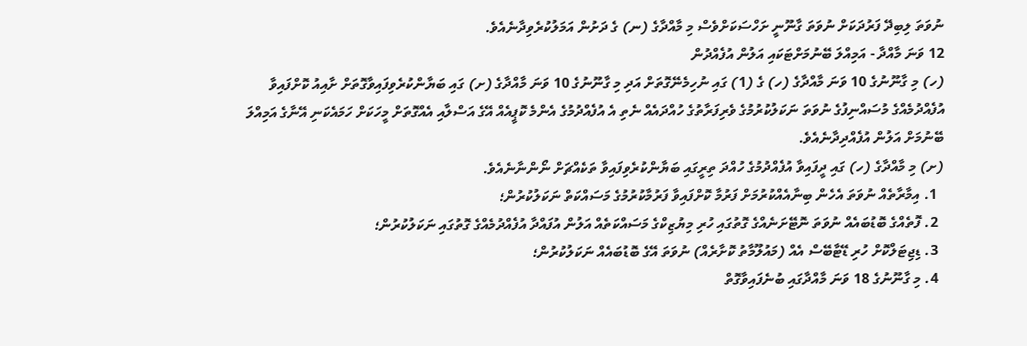ނުވަތަ ލިބިދޭ ފަރުދަކަށް ނުވަތަ ގާނޫނީ ށަހްސަކަށްވެސް މި މާއްދާގެ (ނ) ގެ ދަށުން އަމަލުކުރެވިދާނެއެވެ.
12 ވަނަ މާއްދާ - އަމިއްލަ ބޭނުމަށްޓަކައި އަލުން އުފެއްދުން
(ހ) މި ގާނޫނުގެ 10 ވަނަ މާއްދާގެ (ހ) ގެ (1) ގައި ނުހިމެނޭގޮތަށް އަދި މި ގާނޫނުގެ 10 ވަނަ މާއްދާގެ (ށ) ގައި ބަޔާންކުރެވިފައިވާގޮތަށް ށާއިއު ކޮށްފައިވާ އުފެއްދުމެއްގެ މުސައްނިފުގެ ނުވަތަ ނަކަލުކުރުމުގެ ވެރިފަރާތުގެ ހުއްދައެއް ނެތި އެ އުފެއްދުމުގެ އެންމެ ކޮޕީއެއް އޭގެ އަސްލާއި އެއްގޮތަށް މީހަކަށް ހަމައެކަނި އޭނާގެ އަމިއްލަ ބޭނުމަށް އަލުން އުފެއްދިދާނެއެވެ.
(ށ) މި މާއްދާގެ (ހ) ގައި ދީފައިވާ އުފެއްދުމުގެ ހުއްދަ ތިރީގައި ބަޔާންކުރެވިފައިވާ ތަކެއްޗަށް ނޯންނާނެއެވެ.
  1. އިމާރާތެއް ނުވަތަ އެހެން ބިނާއެއްކުރުމަށް ފަރުމާ ކޮށްފައިވާ ފަރުމާކުރުމުގެ މަސައްކަތް ނަކަލުކުރުން؛
  2. ފޮތެއްގެ ބޮޑުބައެއް ނުވަތަ ނޮޓޭށަނެއްގެ ގޮތުގައި ހުރި މިޔުޒިކްގެ މަސައްކަތެއް އަލުން އުފައްދާ އުފެއްދުމެއްގެ ގޮތުގައި ނަކަލުކުރުން؛
  3. ޑިޖިޓަލްކޮށް ހުރި ޑޭޓާބޭސް އެއް (މައުލޫމާތު ކޮށާރެއް) ނުވަތަ އޭގެ ބޮޑުބައެއް ނަކަލުކުރުން؛
  4. މި ގާނޫނުގެ 18 ވަނަ މާއްދާގައި ބުނެފައިވާގޮތް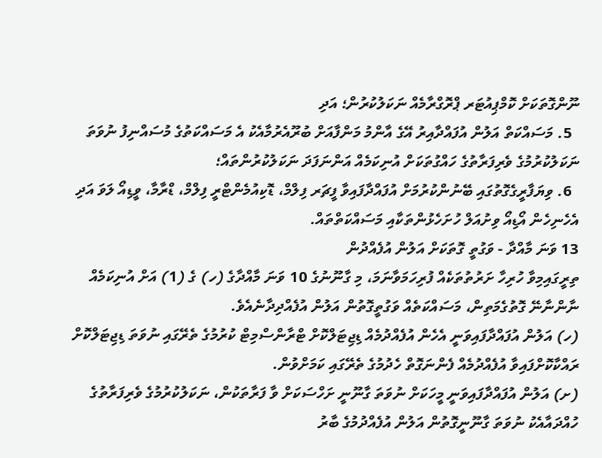ނޫންގޮތަކަށް ކޮމްޕިއުޓަރ ޕްރޮގްރާމެއް ނަކަލުކުރުން؛ އަދި
  5. މަސައްކަތް އަލުން އުފައްދާއިރު އޭގެ އާންމު މަންފާއަށް ބުރޫއެރުމާއެކު އެ މަސައްކަތުގެ މުސައްނިފު ނުވަތަ ނަކަލުކުރުމުގެ ވެރިފަރާތުގެ ހައްގުތަކަށް އުނިކަމެއް އަންނަފަދަ ނަކަލުކުރުންތައް؛
  6. ވިޔަފާރީގެގޮތުގައި ބޭނުންކުރުމަށް އުފައްދާފައިވާ ފީޗަރ ފިލްމް، ޑޮކިއުމެންޓްރީ ފިލްމް، ޑްރާމާ، ވީޑިއޯ ލަވަ އަދި އެހެނިހެން އޯޑިއޯ ވިށުއަލް ހުށަހެޅުންތަކާއި މަސައްކަތްތައް.
13 ވަނަ މާއްދާ - ވަގުތީ ގޮތަކަށް އަލުން އުފެއްދުން
ތިރީގައިމިވާ ހުރިހާ ށަރުތުތަކެއް ފުރިހަމަވާނަމަ، މި ގާނޫނުގެ 10 ވަނަ މާއްދާގެ (ހ) ގެ (1) އަށް އުނިކަމެއް ނާންނާނޭ ގޮތުގެމަތިން، މަސައްކަތެއް ވަގުތީގޮތުން އަލުން އުފެއްދިދާނެއެވެ.
(ހ) އަލުން އުފައްދާފައިވަނީ އެހެން އުފެއްދުމެއް ޑިޖިޓަލްކޮށް ޓްރާންސްމިޓް ކުރުމުގެ ތެރޭގައި ނުވަތަ ޑިޖިޓަލްކޮށް ރައްކާކޮށްފައިވާ އުފެއްދުމެއް ފެންނަގޮތް ހެދުމުގެ ތެރޭގައި ކަމަށްވުން.
(ށ) އަލުން އުފައްދާފައިވަނީ މީހަކަށް ނުވަތަ ގާނޫނީ ށަހްސަކަށް ވާ ފަރާތަކުން، ނަކަލުކުރުމުގެ ވެރިފަރާތުގެ ހުއްދައާއެކު ނުވަތަ ގާނޫނީގޮތުން އަލުން އުފެއްދުމުގެ ބާރު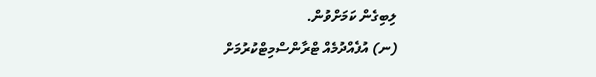ލިބިގެން ކަމަށްވުން.
(ނ) އުފެއްދުމެއް ޓްރާންސްމިޓްކުރުމަށް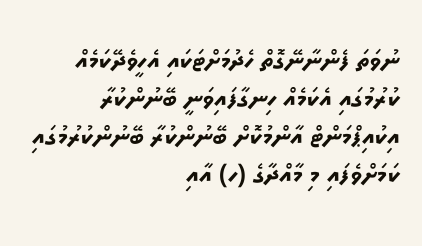ނުވަތަ ފެންނާނޭގޮތް ހެދުމަށްޓަކައި އެހީވެދޭކަމެއް ކުރުމުގައި އެކަމެއް ހިނގާފައިވަނީ ބޭނުންކުރާ އިކުއިޕްމަންޓް އާންމުކޮށް ބޭނުންކުރާ ބޭނުންކުރުމުގައި ކަމަށްވެފައި މި މާއްދާގެ (ހ) އާއި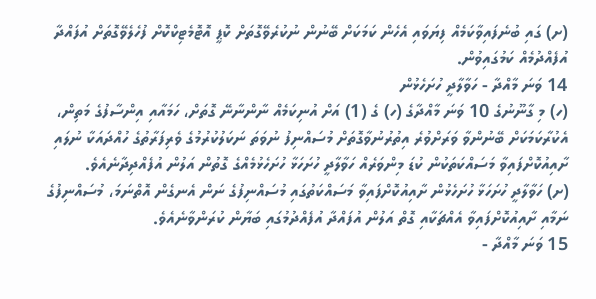(ށ) ގައި ބުނެފައިވާކަމެއް ފިޔަވައި އެހެން ކަމަކަށް ބޭނުން ނުކުރެވޭގޮތަށް ކޮޕީ އޮޓޮމެޓިކްކޮށް ފުހެލެވޭގޮތަށް އުފައްދާ އުފެއްދުމެއް ކަމުގައިވުން.
14 ވަނަ މާއްދާ - ހަވާލާދީ ހުށަހެޅުން
(ހ) މި ގާނޫނުގެ 10 ވަނަ މާއްދާގެ (ހ) ގެ (1) އަށް އުނިކަމެއް ނާންނާނޭ ގޮތަށް، ހަމައާއި އިންސާފުގެ މަތިން، އެކުރާކަމަކަށް ބޭނުންވާ ވަރަށްވުރެ އިތުރުނުވާގޮތަށް މުސައްނިފު ނުވަތަ ނަކަލުކުރުމުގެ ވެރިފަރާތުގެ ހުއްދައަކާ ނުލައި ށާއިއުކޮށްފައިވާ މަސައްކަތަކުން ކުޑަ މިންވަރެއް ހަވާލާދީ ހުށަހަޅާ ހުށަހެޅުމެއްގެ ގޮތުން އަލުން އުފެއްދިދާނެއެވެ.
(ށ) ހަވާލާދީ ހުށަހަޅާ ހުށަހެޅުން ށާއިއުކޮށްފައިވާ މަސައްކަތުގައި މުސައްނިފުގެ ނަން އެނގެން އޮތްނަމަ، މުސައްނިފުގެ ނަމާއި ށާއިއުކޮށްފައިވާ އެއްޗަކާއި ގޮތް އަލުން އުފައްދާ އުފެއްދުމުގައި ބަޔާން ކުރަންވާނެއެވެ.
15 ވަނަ މާއްދާ -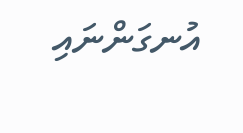އުނގަންނައި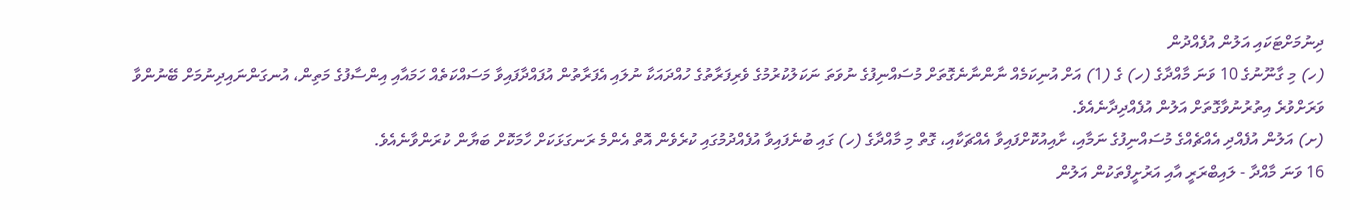ދިނުމަށްޓަކައި އަލުން އުފެއްދުން
(ހ) މި ގާނޫނުގެ 10 ވަނަ މާއްދާގެ (ހ) ގެ (1) އަށް އުނިކަމެއް ނާންނާނެގޮތަށް މުސައްނިފުގެ ނުވަތަ ނަކަލުކުރުމުގެ ވެރިފަރާތުގެ ހުއްދައަކާ ނުލައި އެފަރާތުން އުފައްދާފައިވާ މަސައްކަތެއް ހަމައާއި އިންސާފުގެ މަތިން، އުނގަންނައިދިނުމަށް ބޭނުންވާ ވަރަށްވުރެ އިތުރުނުވާގޮތަށް އަލުން އުފެއްދިދާނެއެވެ.
(ށ) އަލުން އުފެއްދި އެއްޗެއްގެ މުސައްނިފުގެ ނަމާއި، ށާއިއުކޮށްފައިވާ އެއްޗަކާއި، ގޮތް މި މާއްދާގެ (ހ) ގައި ބުނެފައިވާ އުފެއްދުމުގައި ކުރެވެން އޮތް އެންމެ ރަނގަޅަކަށް ހާމަކޮށް ބަޔާން ކުރަންވާނެއެވެ.
16 ވަނަ މާއްދާ - ލައިބްރަރީ އާއި އަރުށީފްތަކުން އަލުން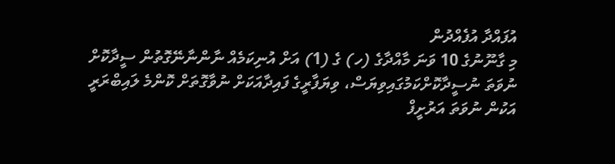އުފައްދާ އުފެއްދުން
މި ގާނޫނުގެ 10 ވަނަ މާއްދާގެ (ހ) ގެ (1) އަށް އުނިކަމެއް ނާންނާނޭގޮތުން ސީދާކޮށް ނުވަތަ ނުސީދާކޮށްކަމުގައިވިޔަސް، ވިޔަފާރީގެ ފައިދާއަކަށް ނުވާގޮތަށް ކޮންމެ ލައިބްރަރީ އަކުން ނުވަތަ އަރުށީފް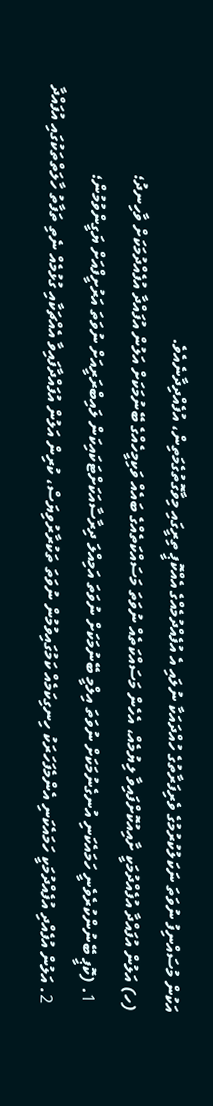އަކުން މުސައްނިފު ނުވަތަ ނަކަލުކުރުމުގެ ވެރިފަރާތުގެ ހުއްދައަކާ ނުލައި އެ އުފެއްދުމެއްގެ އެއްކޮޕީ ތިރީގައި މިވާގޮތުގެމަތިން، އުފެއްދިދާނެއެވެ.
(ހ) އަލުން އުފައްދާ އުފެއްދުމަކީ ށާއިއުކޮށްފައިވާ ލިޔުމެއް، އެހެން މަސައްކަތެއް ނުވަތަ މަސައްކަތެއްގެ ބައެއް ވަކިމީހެއްގެ ބޭނުމަކަށް އަލުން އުފައްދާ އުފެއްދުމަކަށް ވާހިނދު؛
  1. (ކޮޕީ ބޭނުންކުރެވެނީ ހަމައެކަނި އުނގެނުމަކަށް ނުވަތަ އިލްމީ ބޭނުމަކަށް ނުވަތަ އަމިއްލަ ދިރާސާއަކަށްޓަކައިކަން ލައިބްރަރީއަށް ނުވަތަ އަރުށީފްއަށް ޔަގީންވުމުން؛
  2. އަލުން އުފެއްދި އުފެއްދުމަކީ ހަމައެކަނި އެންމެފަހަރަކު ހިނގިކަމެއް ކަމުގައިވުމުން ނުވަތަ ތަކުރާރުވިޔަސް، ކުރިން އަލުން އުފައްދާފައިވާ އެއްޗަކާއި ގުޅުމެއް ނެތި ތަފާތު ހާލަތްތަކުގައި އުފައްދާ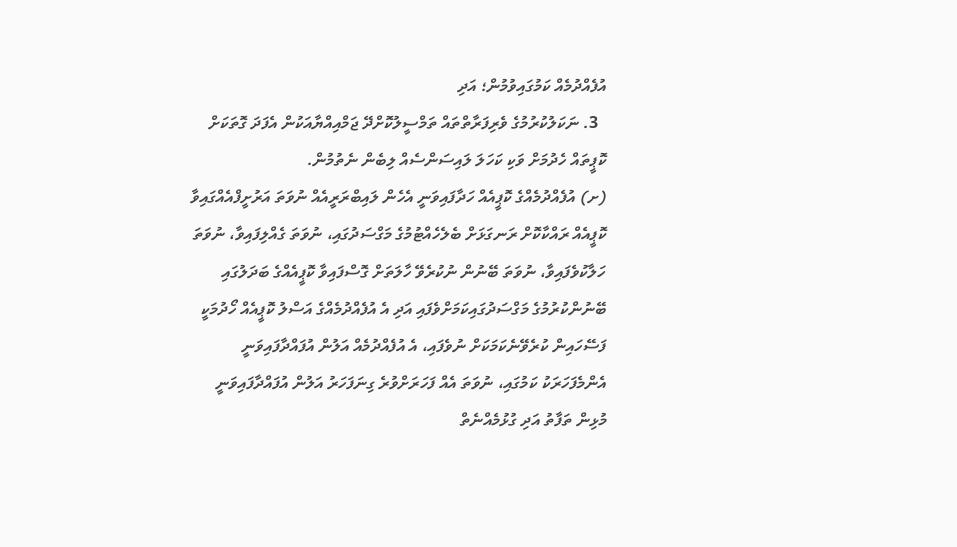އުފެއްދުމެއް ކަމުގައިވުމުން؛ އަދި
  3. ނަކަލުކުރުމުގެ ވެރިފަރާތްތައް ތަމްސީލުކޮށްދޭ ޖަމްއިއްޔާއަކުން އެފަދަ ގޮތަކަށް ކޮޕީތައް ހެދުމަށް ވަކި ކަހަލަ ލައިސަންސެއް ލިބެން ނެތުމުން.
(ށ) އުފެއްދުމެއްގެ ކޮޕީއެއް ހަދާފައިވަނީ އެހެން ލައިބްރަރީއެއް ނުވަތަ އަރުށީފްއެއްގައިވާ ކޮޕީއެއް ރައްކާކޮށް ރަނގަޅަށް ބެލެހެއްޓުމުގެ މަގްސަދުގައި، ނުވަތަ ގެއްލިފައިވާ، ނުވަތަ ހަލާކުވެފައިވާ، ނުވަތަ ބޭނުން ނުކުރެވޭ ހާލަތަށް ގޮސްފައިވާ ކޮޕީއެއްގެ ބަދަލުގައި ބޭނުންކުރުމުގެ މަގްސަދުގައިކަމަށްވެފައި އަދި އެ އުފެއްދުމެއްގެ އަސްލު ކޮޕީއެއް ހޯދުމަކީ ފަސޭހައިން ކުރެވޭނެކަމަކަށް ނުވެފައި، އެ އުފެއްދުމެއް އަލުން އުފައްދާފައިވަނީ އެންމެފަހަރަކު ކަމުގައި، ނުވަތަ އެއް ފަހަރަށްވުރެ ގިނަފަހަރު އަލުން އުފައްދާފައިވަނީ މުޅިން ތަފާތު އަދި ގުޅުމެއްނެތް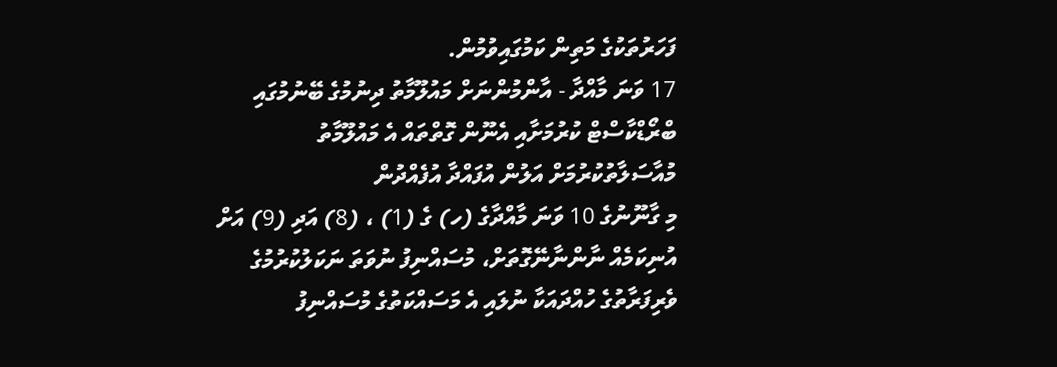ފަހަރުތަކުގެ މަތިން ކަމުގައިވުމުން.
17 ވަނަ މާއްދާ - އާންމުންނަށް މައުލޫމާތު ދިނުމުގެ ބޭނުމުގައި ބްރޯޑްކާސްޓް ކުރުމަށާއި އެނޫން ގޮތްތައް އެ މައުލޫމާތު މުއާސަލާތުކުރުމަށް އަލުން އުފައްދާ އުފެއްދުން
މި ގާނޫނުގެ 10 ވަނަ މާއްދާގެ (ހ) ގެ (1) ، (8) އަދި (9) އަށް އުނިކަމެއް ނާންނާނޭގޮތަށް، މުސައްނިފު ނުވަތަ ނަކަލުކުރުމުގެ ވެރިފަރާތުގެ ހުއްދައަކާ ނުލައި އެ މަސައްކަތުގެ މުސައްނިފު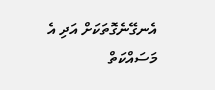އެނގޭނެގޮތަކަށް އަދި އެ މަސައްކަތް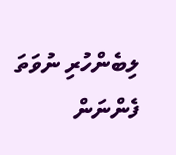ލިބެންހުރި ނުވަތަ ފެންނަން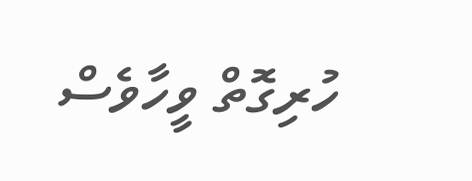ހުރިގޮތް ވީހާވެސް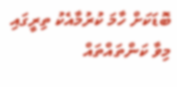ބޮޑަކަށް ހާމަ ކުރުމާއެކު ތިރީގައި މިވާ ކަންތައްތައް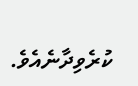ކުރެވިދާނެއެވެ.